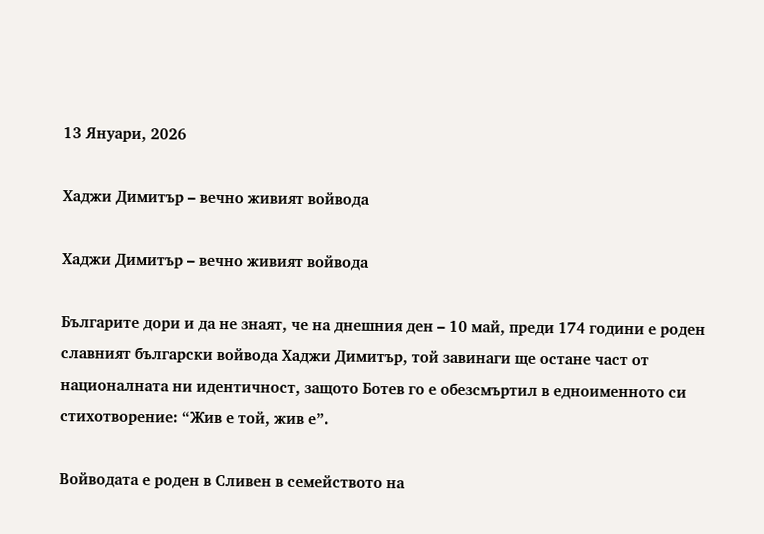13 Януари, 2026

Хаджи Димитър – вечно живият войвода

Хаджи Димитър – вечно живият войвода

Българите дори и да не знаят, че на днешния ден – 10 май, преди 174 години е роден славният български войвода Хаджи Димитър, той завинаги ще остане част от националната ни идентичност, защото Ботев го е обезсмъртил в едноименното си стихотворение: “Жив е той, жив е”.

Войводата е роден в Сливен в семейството на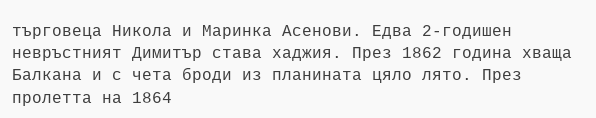търговеца Никола и Маринка Асенови. Едва 2-годишен невръстният Димитър става хаджия. През 1862 година хваща Балкана и с чета броди из планината цяло лято. През пролетта на 1864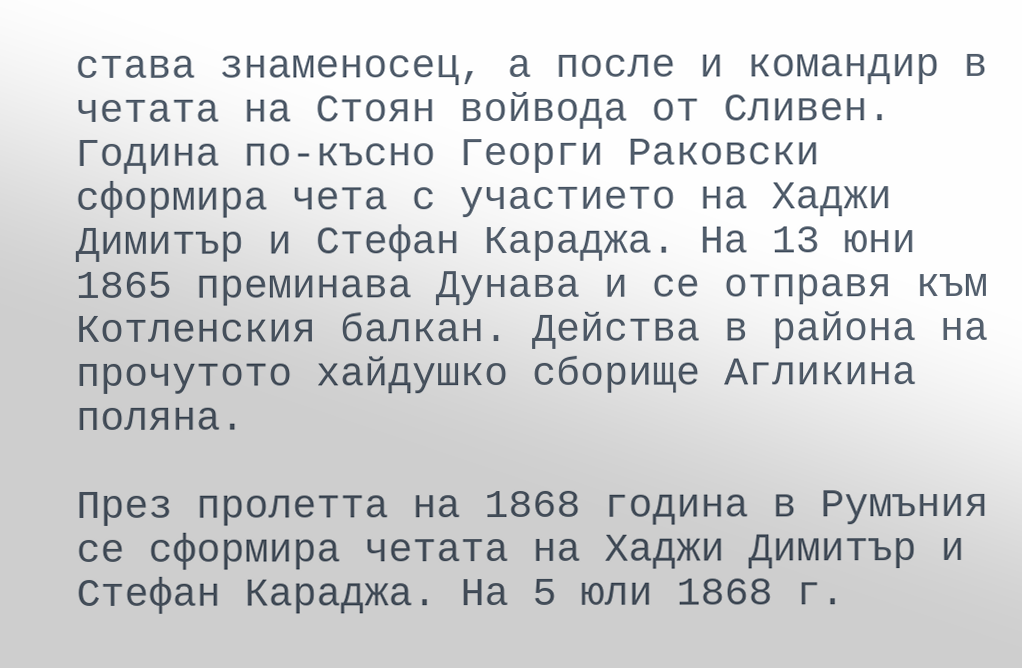става знаменосец, а после и командир в четата на Стоян войвода от Сливен. Година по-късно Георги Раковски сформира чета с участието на Хаджи Димитър и Стефан Караджа. На 13 юни 1865 преминава Дунава и се отправя към Котленския балкан. Действа в района на прочутото хайдушко сборище Агликина поляна.

През пролетта на 1868 година в Румъния се сформира четата на Хаджи Димитър и Стефан Караджа. На 5 юли 1868 г.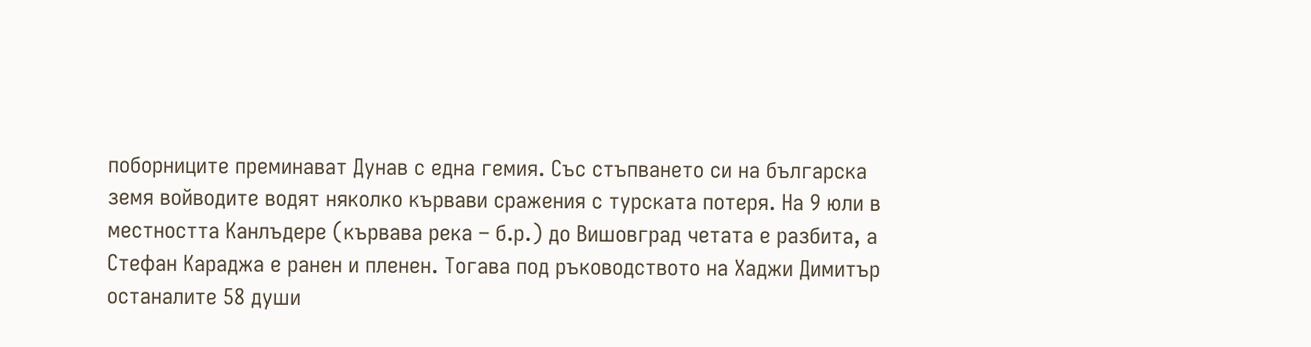поборниците преминават Дунав с една гемия. Със стъпването си на българска земя войводите водят няколко кървави сражения с турската потеря. На 9 юли в местността Канлъдере (кървава река – б.р.) до Вишовград четата е разбита, а Стефан Караджа е ранен и пленен. Тогава под ръководството на Хаджи Димитър останалите 58 души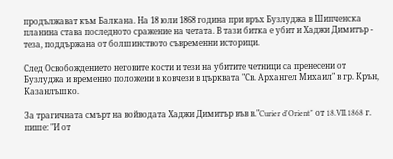продължават към Балкана. На 18 юли 1868 година при връх Бузлуджа в Шипченска планина става последното сражение на четата. В тази битка е убит и Хаджи Димитър - теза, поддържана от болшинството съвременни историци.

След Освобождението неговите кости и тези на убитите четници са пренесени от Бузлуджа и временно положени в ковчези в църквата "Св. Архангел Михаил" в гр. Крън, Казанлъшко.

За трагичната смърт на войводата Хаджи Димитър във в."Curier d'Orient" от 18.VII.1868 г. пише: "И от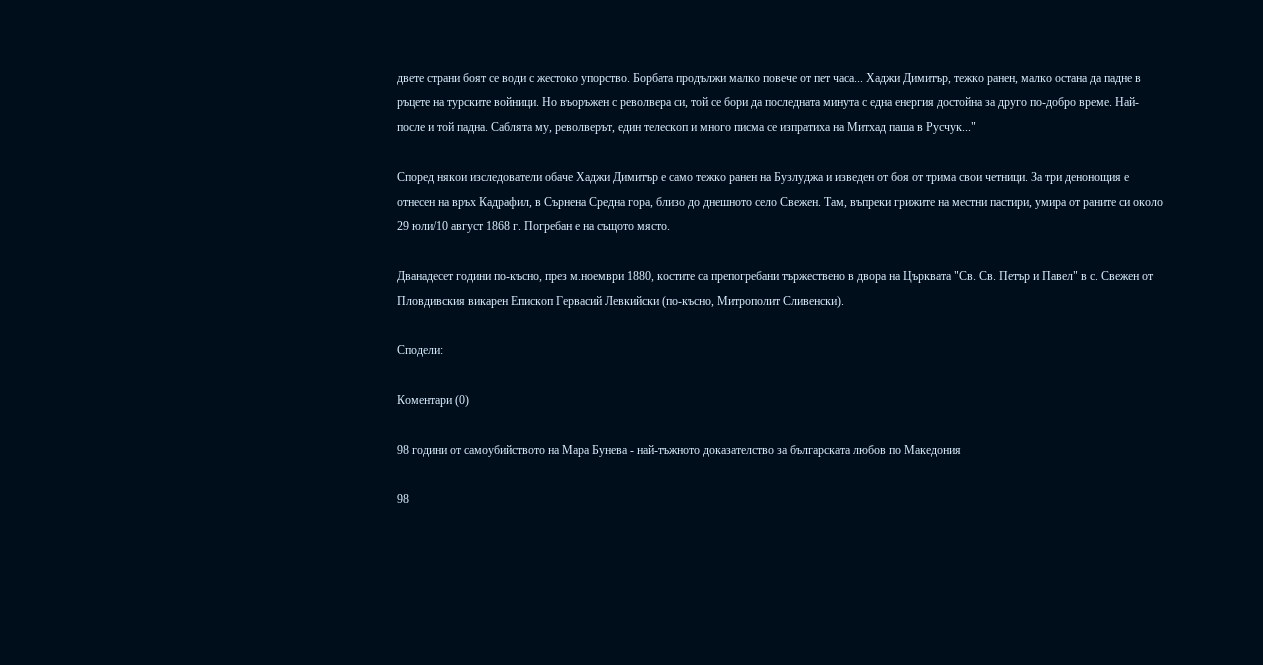двете страни боят се води с жестоко упорство. Борбата продължи малко повече от пет часа... Хаджи Димитър, тежко ранен, малко остана да падне в ръцете на турските войници. Но въоръжен с револвера си, той се бори да последната минута с една енергия достойна за друго по-добро време. Най-после и той падна. Саблята му, револверът, един телескоп и много писма се изпратиха на Митхад паша в Русчук..."

Според някои изследователи обаче Хаджи Димитър е само тежко ранен на Бузлуджа и изведен от боя от трима свои четници. За три денонощия е отнесен на връх Кадрафил, в Сърнена Средна гора, близо до днешното село Свежен. Там, въпреки грижите на местни пастири, умира от раните си около 29 юли/10 август 1868 г. Погребан е на същото място.

Дванадесет години по-късно, през м.ноември 1880, костите са препогребани тържествено в двора на Църквата "Св. Св. Петър и Павел" в с. Свежен от Пловдивския викарен Епископ Гервасий Левкийски (по-късно, Митрополит Сливенски).

Сподели:

Коментари (0)

98 години от самоубийството на Мара Бунева - най-тъжното доказателство за българската любов по Македония

98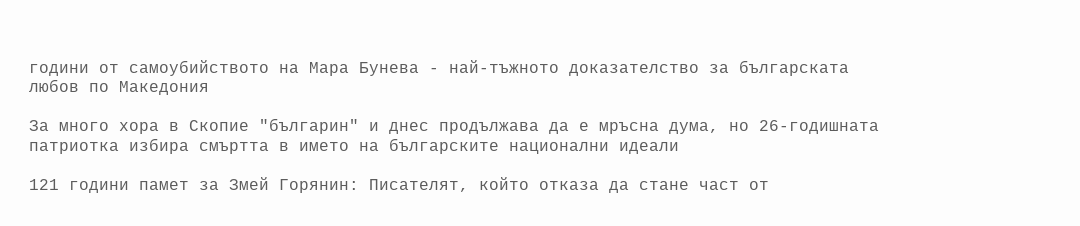години от самоубийството на Мара Бунева - най-тъжното доказателство за българската любов по Македония

За много хора в Скопие "българин" и днес продължава да е мръсна дума, но 26-годишната патриотка избира смъртта в името на българските национални идеали

121 години памет за Змей Горянин: Писателят, който отказа да стане част от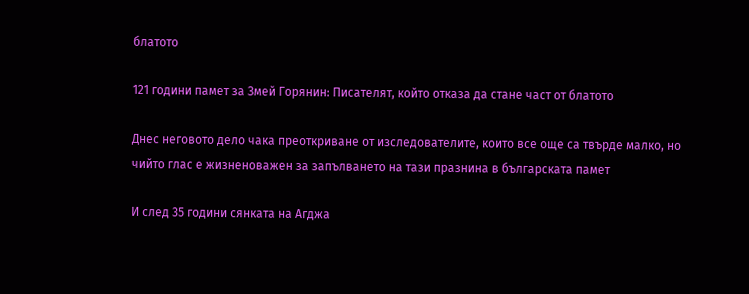блатото

121 години памет за Змей Горянин: Писателят, който отказа да стане част от блатото

Днес неговото дело чака преоткриване от изследователите, които все още са твърде малко, но чийто глас е жизненоважен за запълването на тази празнина в българската памет

И след 35 години сянката на Агджа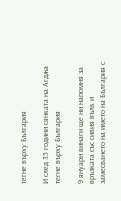тегне върху България

И след 35 години сянката на Агджа тегне върху България

9 януари винаги ще ни напомня за връзката със сивия вълк и замесването на името на България с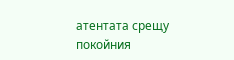атентата срещу покойния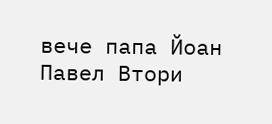вече папа Йоан Павел Втори